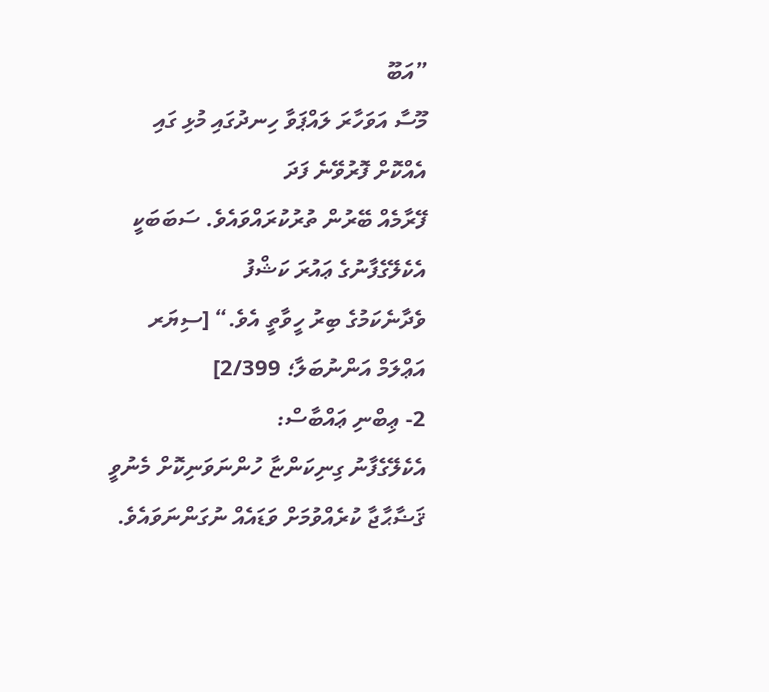”އަބޫ
މޫސާ އަވަހާރަ ލައްޕަވާ ހިނދުގައި މުޅި ގައި އެއްކޮށް ފޮރުވޭނެ ފަދަ
ފޭރާމެއް ބޭރުން ތުރުކުރައްވައެވެ. ސަބަބަކީ އެކެލޭގެފާނުގެ ޢައުރަ ކަޝްފު
ވެދާނެކަމުގެ ބިރު ހީވާތީ އެވެ.“ [ސިޔަރ އަޢްލަމް އަންނުބަލާ؛ 2/399]
2- ޢިބްނި ޢައްބާސް:
އެކެލޭގެފާނު ގިނިކަންޏާ ހުންނަވަނިކޮށް މެނުވީ ޤަޟާޙާޖާ ކުރެއްވުމަށް ވަޑައެއް ނުގަންނަވައެވެ.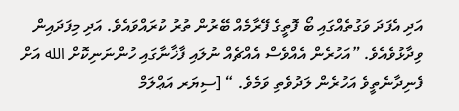އަދި އެފަދަ ވަގުތެއްގައި ބޯ ފޮތީގެ ފޭރާމެއް ބޭރުން ތުރު ކުރައްވައެވެ. އަދި މިފަދައިން ވިދާޅުވެއެވެ. ”އަހުރެން އެއްވެސް އެއްޗެއް ނުލައި ފާޚާނާގައި ހުންނަނިކޮށް الله އަށް ފެނިދާނެތީވެ އަހުރެން ލަދުވެތި ވަމެވެ. “ [ސިޔަރ އަޢްލަމް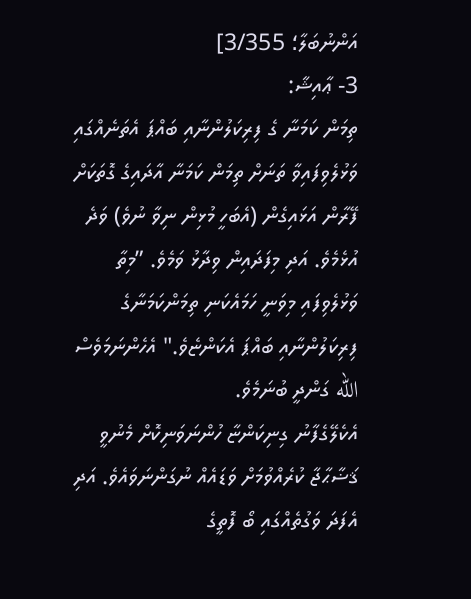އަންނުބަލާ؛ 3/355]
3- ޢާއިޝާ:
ތިމަން ކަމަނާ ގެ ފިރިކަލުންނާއި ބައްޕަ އެތަނެއްގައި ވަޅުލެވިފައިވާ ތަނަށް ތިމަން ކަމަނާ އާދައިގެ ގޮތަކަށް ފޭރާން އަޅައިގެން (އެބަހީ މުޅިން ނިވާ ނުވެ) ވަދެ އުޅެމެވެ. އަދި މިފަދައިން ވިދާޅު ވަމެވެ. ”މިތާ ވަޅުލެވިފައި މިވަނީ ހަމައެކަނި ތިމަންކަމަނާގެ ފިރިކަލުންނާއި ބައްޕަ އެކަންޏެވެ." އެހެންނަމަވެސް الله ގަންދީ ބުނަމެވެ.
އެކެލޭގެފާނު ގިނިކަންޏާ ހުންނަވަނިކޮށް މެނުވީ ޤަޟާޙާޖާ ކުރެއްވުމަށް ވަޑައެއް ނުގަންނަވައެވެ. އަދި އެފަދަ ވަގުތެއްގައި ބޯ ފޮތީގެ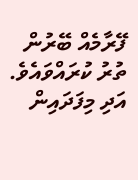ފޭރާމެއް ބޭރުން ތުރު ކުރައްވައެވެ. އަދި މިފަދައިން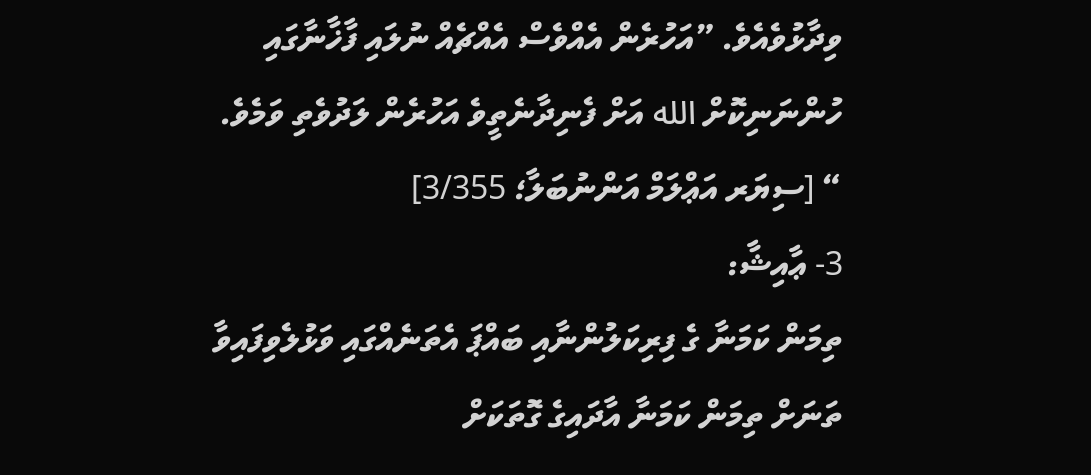ވިދާޅުވެއެވެ. ”އަހުރެން އެއްވެސް އެއްޗެއް ނުލައި ފާޚާނާގައި ހުންނަނިކޮށް الله އަށް ފެނިދާނެތީވެ އަހުރެން ލަދުވެތި ވަމެވެ. “ [ސިޔަރ އަޢްލަމް އަންނުބަލާ؛ 3/355]
3- ޢާއިޝާ:
ތިމަން ކަމަނާ ގެ ފިރިކަލުންނާއި ބައްޕަ އެތަނެއްގައި ވަޅުލެވިފައިވާ ތަނަށް ތިމަން ކަމަނާ އާދައިގެ ގޮތަކަށް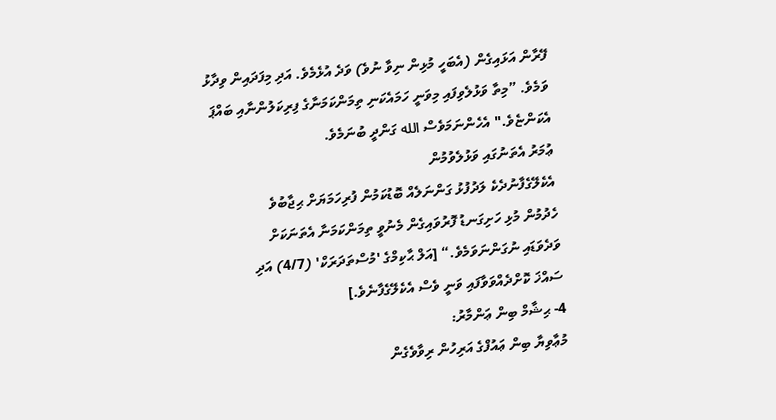ފޭރާން އަޅައިގެން (އެބަހީ މުޅިން ނިވާ ނުވެ) ވަދެ އުޅެމެވެ. އަދި މިފަދައިން ވިދާޅު ވަމެވެ. ”މިތާ ވަޅުލެވިފައި މިވަނީ ހަމައެކަނި ތިމަންކަމަނާގެ ފިރިކަލުންނާއި ބައްޕަ އެކަންޏެވެ." އެހެންނަމަވެސް الله ގަންދީ ބުނަމެވެ.
ޢުމަރު އެތަނުގައި ވަޅުލެވުމުން
އެކެލޭގެފާނުދެކެ ލަދުފުޅު ގަންނަލެއް ބޮޑުކަމުން ފުރިހަމަޔަށް ޙިޖާބުވެ
ހެދުމުން މުޅި ހަށިގަނޑު ފޮރުވައިގެން މެނުވީ ތިމަންކަމަނާ އެތަނަކަށް
ވަދެވަޑައި ނުގަންނަވަމެވެ.“ [އަލް ޙާކިމްގެ 'މުސްތަދަރަކް' (4/7) އަދި
ސައްޚަ ކޮށްދެއްވަވާފައި ވަނީ ވެސް އެކެލޭގެފާނެވެ.]
4- ޙިޝާމް ބިން ޢަންމާރު:
މުޢާވިޔާ ބިން ޢައުފްގެ އަރިހުން ރިވާވެގެން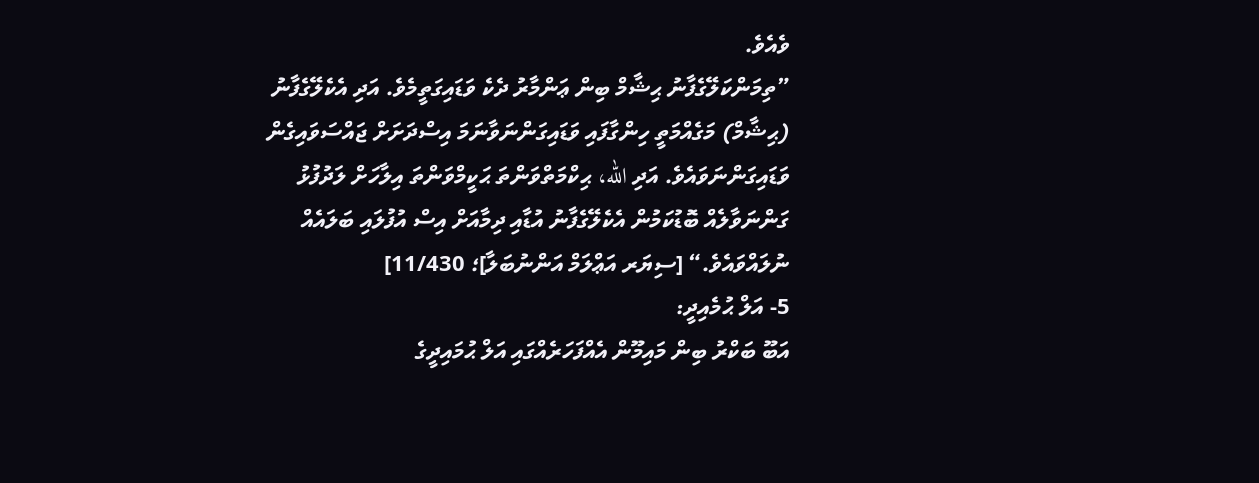ވެއެވެ.
”ތިމަންކަލޭގެފާނު ޙިޝާމް ބިން ޢަންމާރު ދެކެ ވަޑައިގަތީމެވެ. އަދި އެކެލޭގެފާނު (ޙިޝާމް) މަގެއްމަތީ ހިންގާފައި ވަޑައިގަންނަވާނަމަ އިސްދަށަށް ޖައްސަވައިގެން ވަޑައިގަންނަވައެވެ. އަދި الله، ޙިކްމަތްވަންތަ ޙަކީމްވަންތަ އިލާހަށް ލަދުފުޅު ގަންނަވާލެއް ބޮޑުކަމުން އެކެލޭގެފާނު އުޑާއި ދިމާއަށް އިސް އުފުލައި ބަލައެއް ނުލައްވައެވެ.“ [ސިޔަރ އަޢްލަމް އަންނުބަލާ]؛ 11/430]
5- އަލް ޙުމެއިދީ:
އަބޫ ބަކްރު ބިން މައިމޫން އެއްފަހަރެއްގައި އަލް ޙުމައިދީގެ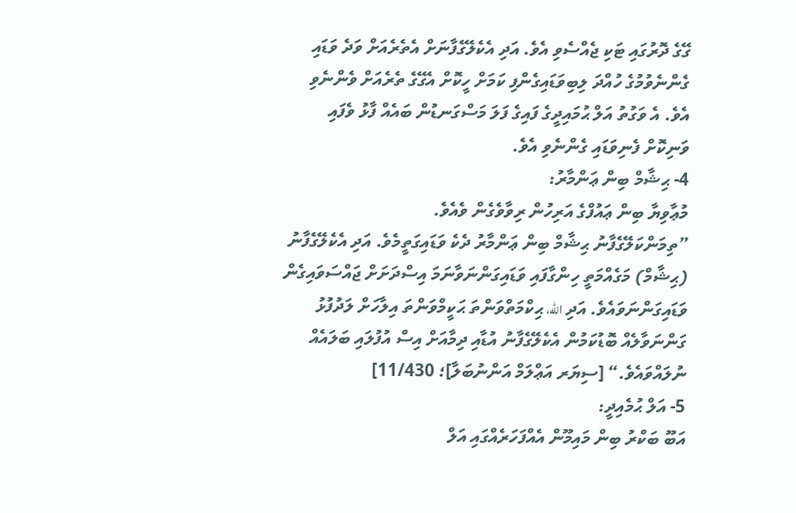ގޭގެ ދޮރުގައި ޓަކި ޖެއްސެވި އެވެ. އަދި އެކެލޭގެފާނަށް އެތެރެއަށް ވަދެ ވަޑައި ގެންނެވުމުގެ ހުއްދަ ލިބިވަޑައިގެންފި ކަމަށް ހީކޮށް އެގޭގެ ތެރެއަށް ވެންނެވި އެވެ. އެ ވަގުތު އަލް ޙުމައިދީގެ ފައިގެ ފަލަ މަސްގަނޑުން ބައެއް ފާޅު ވެފައި ވަނިކޮށް ފެނިވަޑައި ގެންނެވި އެވެ.
4- ޙިޝާމް ބިން ޢަންމާރު:
މުޢާވިޔާ ބިން ޢައުފްގެ އަރިހުން ރިވާވެގެން ވެއެވެ.
”ތިމަންކަލޭގެފާނު ޙިޝާމް ބިން ޢަންމާރު ދެކެ ވަޑައިގަތީމެވެ. އަދި އެކެލޭގެފާނު (ޙިޝާމް) މަގެއްމަތީ ހިންގާފައި ވަޑައިގަންނަވާނަމަ އިސްދަށަށް ޖައްސަވައިގެން ވަޑައިގަންނަވައެވެ. އަދި الله، ޙިކްމަތްވަންތަ ޙަކީމްވަންތަ އިލާހަށް ލަދުފުޅު ގަންނަވާލެއް ބޮޑުކަމުން އެކެލޭގެފާނު އުޑާއި ދިމާއަށް އިސް އުފުލައި ބަލައެއް ނުލައްވައެވެ.“ [ސިޔަރ އަޢްލަމް އަންނުބަލާ]؛ 11/430]
5- އަލް ޙުމެއިދީ:
އަބޫ ބަކްރު ބިން މައިމޫން އެއްފަހަރެއްގައި އަލް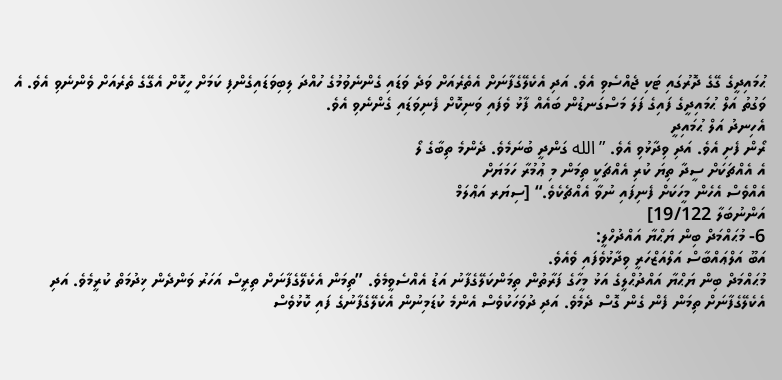ޙުމައިދީގެ ގޭގެ ދޮރުގައި ޓަކި ޖެއްސެވި އެވެ. އަދި އެކެލޭގެފާނަށް އެތެރެއަށް ވަދެ ވަޑައި ގެންނެވުމުގެ ހުއްދަ ލިބިވަޑައިގެންފި ކަމަށް ހީކޮށް އެގޭގެ ތެރެއަށް ވެންނެވި އެވެ. އެ ވަގުތު އަލް ޙުމައިދީގެ ފައިގެ ފަލަ މަސްގަނޑުން ބައެއް ފާޅު ވެފައި ވަނިކޮށް ފެނިވަޑައި ގެންނެވި އެވެ.
އެހިނދު އަލް ޙުމައިދީ
ރޯން ފެށި އެވެ. އަދި ވިދާޅުވި އެވެ. ”الله ގަންދީ ބުނަމެވެ. ދެންމެ ތިބާގެ ލޯ
އެ އެއްޗަކަށް ސީދާ ތިޔަ ކުރި އެއްޗަކީ ތިމަން މި ޢުމުރާ ހަމަޔަށް
އެއްވެސް އެހެން މީހަކަށް ފެނިފައި ނުވާ އެއްޗެކެވެ.“ [ސިޔަރ އަޢްލަމް
އަންނުބަލާ 19/122]
6- މުޙައްމަދް ބިން ޔަޙްޔާ އައްދުހްލީ:
އަބޫ އަލްޢައްބާސް އަލްއަޒްހަރީ ވިދާޅުވެފައި ވެއެވެ.
މުޙައްމަދް ބިން ޔަޙްޔާ އައްދުޙްލީގެ އަޅު މީހާގެ ފަރާތުން ތިމަންކަލޭގެފާނު އަޑު އެއްސެވީމެވެ. ”ތިމަން އެކެލޭގެފާނަށް ތިރީސް އަހަރު ވަންދެން ޚިދުމަތް ކުރީމެވެ. އަދި އެކެލޭގެފާނަށް ތިމަން ފެން ގެން ގޮސް ދެމެވެ. އަދި ދުވަހަކުވެސް އެންމެ ކުޑަމިނުން އެކެލޭގެފާނުގެ ފައި ކޮޅުވެސް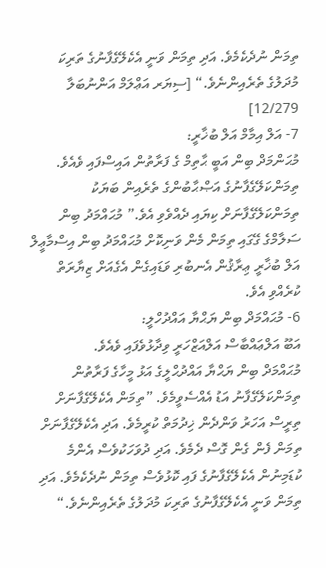ތިމަން ނުދެކެމެވެ. އަދި ތިމަން ވަނީ އެކެލޭގެފާނުގެ ތަރިކަ މުދަލުގެ ތެރެއިންނެވެ.“ [ސިޔަރ އަޢްލަމް އަންނުބަލާ 12/279]
7- އަލް އިމާމް އަލް ބުޚާރީ:
މުޙަންމަދް ބިން އަބީ ޙާތިމް ގެ ފަރާތުން އައިސްފައި ވެއެވެ. ތިމަންކަލޭގެފާނުގެ އަޞްޙާބުންގެ ތެރެއިން ބަޔަކު ތިމަންކަލޭގެފާނަށް ކިޔައި ދެއްވެވި އެވެ.” މުޙައްމަދު ބިން ސަލާމްގެ ގޭގައި ތިމަން މެން ވަނިކޮށް މުޙައްމަދު ބިން އިސްމާޢީލް އަލް ބުޚާރީ ޢިރާޤުން އެނބުރި ވަޑައިގެން އެގެއަށް ޒިޔާރަތް ކުރެއްވި އެވެ.
6- މުޙައްމަދް ބިން ޔަޙްޔާ އައްދުހްލީ:
އަބޫ އަލްޢައްބާސް އަލްއަޒްހަރީ ވިދާޅުވެފައި ވެއެވެ.
މުޙައްމަދް ބިން ޔަޙްޔާ އައްދުޙްލީގެ އަޅު މީހާގެ ފަރާތުން ތިމަންކަލޭގެފާނު އަޑު އެއްސެވީމެވެ. ”ތިމަން އެކެލޭގެފާނަށް ތިރީސް އަހަރު ވަންދެން ޚިދުމަތް ކުރީމެވެ. އަދި އެކެލޭގެފާނަށް ތިމަން ފެން ގެން ގޮސް ދެމެވެ. އަދި ދުވަހަކުވެސް އެންމެ ކުޑަމިނުން އެކެލޭގެފާނުގެ ފައި ކޮޅުވެސް ތިމަން ނުދެކެމެވެ. އަދި ތިމަން ވަނީ އެކެލޭގެފާނުގެ ތަރިކަ މުދަލުގެ ތެރެއިންނެވެ.“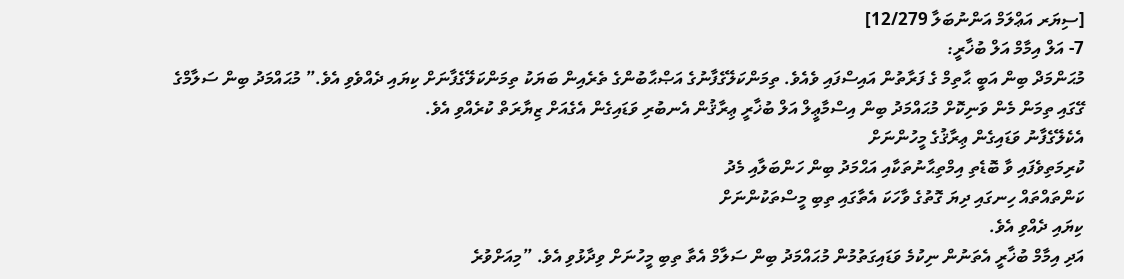[ސިޔަރ އަޢްލަމް އަންނުބަލާ 12/279]
7- އަލް އިމާމް އަލް ބުޚާރީ:
މުޙަންމަދް ބިން އަބީ ޙާތިމް ގެ ފަރާތުން އައިސްފައި ވެއެވެ. ތިމަންކަލޭގެފާނުގެ އަޞްޙާބުންގެ ތެރެއިން ބަޔަކު ތިމަންކަލޭގެފާނަށް ކިޔައި ދެއްވެވި އެވެ.” މުޙައްމަދު ބިން ސަލާމްގެ ގޭގައި ތިމަން މެން ވަނިކޮށް މުޙައްމަދު ބިން އިސްމާޢީލް އަލް ބުޚާރީ ޢިރާޤުން އެނބުރި ވަޑައިގެން އެގެއަށް ޒިޔާރަތް ކުރެއްވި އެވެ.
އެކެލޭގެފާނު ވަޑައިގެން ޢިރާޤުގެ މީހުންނަށް
ކުރިމަތިވެފައި ވާ ބޮޑެތި އިމްތިޙާނުތަކާއި އަޙްމަދު ބިން ހަންބަލާއި މެދު
ކަންތައްތައް ހިނގައި ދިޔަ ގޮތުގެ ވާހަކަ އެތާގައި ތިބި މީސްތަކުންނަށް
ކިޔައި ދެއްވި އެވެ.
އަދި އިމާމް ބުޚާރީ އެތަނުން ނިކުމެ ވަޑައިގަތުމުން މުޙައްމަދު ބިން ސަލާމް އެތާ ތިބި މީހުނަށް ވިދާޅުވި އެވެ. ”މިއަށްވުރެ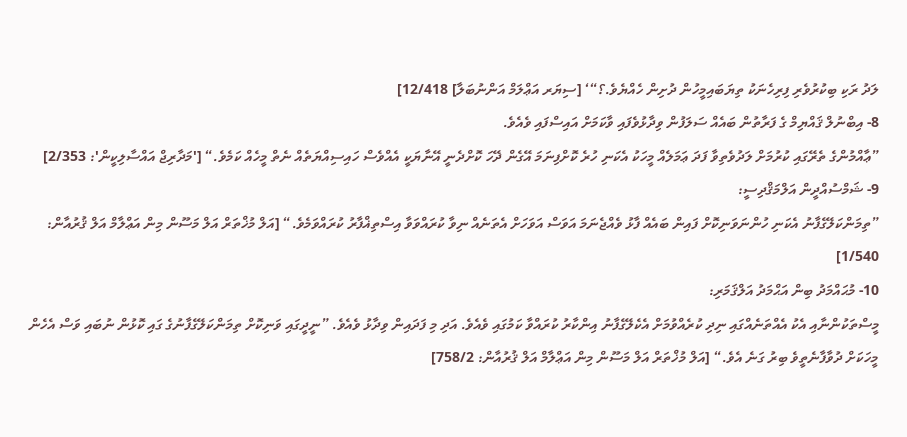ލަދު ރަކި ބިކުރުވެރި ފިރިހެނަކު ތިޔަބައިމީހުން ދުށިން ހެއްޔެވެ.؟“‘ [ސިޔަރ އަޢްލަމް އަންނުބަލާ] 12/418]
8- އިބްނުލް ޤައްޔިމް ގެ ފަރާތުން ބައެއް ސަލަފުން ވިދާޅުވެފައި ވާކަމަށް އައިސްފައި ވެއެވެ.
”ޢާއްމުންގެ ތެރޭގައި ކުރުމަށް ލަދުވެތިވާ ފަދަ ޢަމަލެއް މީހަކު އެކަނި ހުރެ ކޮށްފިނަމަ އޭގެން ދޭހަ ކޮށްދެނީ އޭނާޔަކީ އެއްވެސް ހައިސިއްޔަތެއް ނެތް މީހެއް ކަމެވެ.“ ['މަދާރިޖް އައްސާލިކީން': 2/353]
9- ޝަމްސުއްދީން އަލްމަޤްދިސީ:
”ތިމަންކަލޭގެފާނު އެކަނި ހުންނަވަނިކޮށް ފައިން ބައެއް ފާޅު ވެއްޖެނަމަ އަވަސް އަވަހަށް އެތަނެއް ނިވާ ކުރައްވަވާ އިސްތިޣްފާރު ކުރައްވަމެވެ.“ [އަލް މުޚްތަރް އަލް މަސޫން މިން އަޢްލާމް އަލް ޤުރުއާން: 1/540]
10- މުޙައްމަދު ބިން އަޙްމަދު އަލްޤަމަރި:
މީސްތަކުންނާއި އެކު އެއްތަނެއްގައި ނިދި ކުރެއްވުމަށް އެކެލޭގެފާނު އިންކާރު ކުރައްވާ ކަމުގައި ވެއެވެ. އަދި މި ފަދައިން ވިދާޅު ވެއެވެ. ”ނީދީގައި ވަނިކޮށް ތިމަންކަލޭގެފާނުގެ ގައި ކޮޅުން ނުބައި ވަސް އެހެން މީހަކަށް ދުވާފާނެތީވެ ބިރު ގަނެ އެވެ.“ [އަލް މުޚްތަރް އަލް މަސޫން މިން އަޢްލާމް އަލް ޤުރުއާން: 758/2]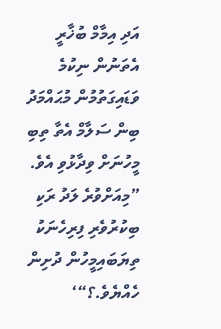އަދި އިމާމް ބުޚާރީ އެތަނުން ނިކުމެ ވަޑައިގަތުމުން މުޙައްމަދު ބިން ސަލާމް އެތާ ތިބި މީހުނަށް ވިދާޅުވި އެވެ. ”މިއަށްވުރެ ލަދު ރަކި ބިކުރުވެރި ފިރިހެނަކު ތިޔަބައިމީހުން ދުށިން ހެއްޔެވެ.؟“‘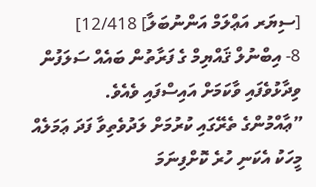[ސިޔަރ އަޢްލަމް އަންނުބަލާ] 12/418]
8- އިބްނުލް ޤައްޔިމް ގެ ފަރާތުން ބައެއް ސަލަފުން ވިދާޅުވެފައި ވާކަމަށް އައިސްފައި ވެއެވެ.
”ޢާއްމުންގެ ތެރޭގައި ކުރުމަށް ލަދުވެތިވާ ފަދަ ޢަމަލެއް މީހަކު އެކަނި ހުރެ ކޮށްފިނަމަ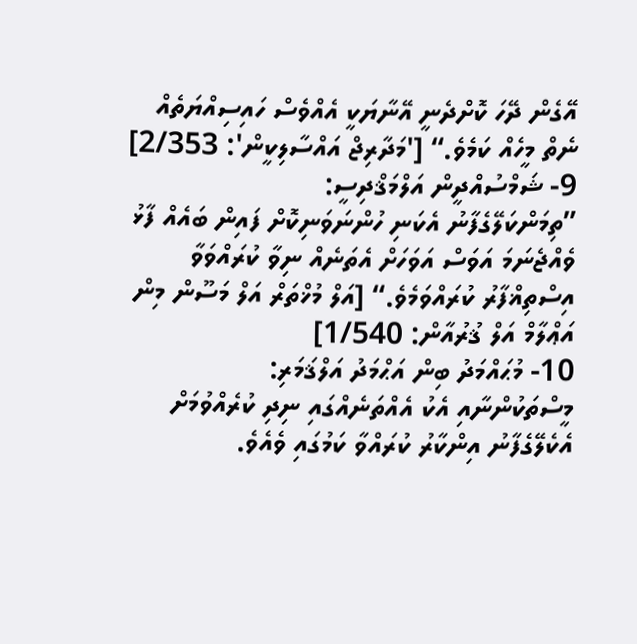އޭގެން ދޭހަ ކޮށްދެނީ އޭނާޔަކީ އެއްވެސް ހައިސިއްޔަތެއް ނެތް މީހެއް ކަމެވެ.“ ['މަދާރިޖް އައްސާލިކީން': 2/353]
9- ޝަމްސުއްދީން އަލްމަޤްދިސީ:
”ތިމަންކަލޭގެފާނު އެކަނި ހުންނަވަނިކޮށް ފައިން ބައެއް ފާޅު ވެއްޖެނަމަ އަވަސް އަވަހަށް އެތަނެއް ނިވާ ކުރައްވަވާ އިސްތިޣްފާރު ކުރައްވަމެވެ.“ [އަލް މުޚްތަރް އަލް މަސޫން މިން އަޢްލާމް އަލް ޤުރުއާން: 1/540]
10- މުޙައްމަދު ބިން އަޙްމަދު އަލްޤަމަރި:
މީސްތަކުންނާއި އެކު އެއްތަނެއްގައި ނިދި ކުރެއްވުމަށް އެކެލޭގެފާނު އިންކާރު ކުރައްވާ ކަމުގައި ވެއެވެ.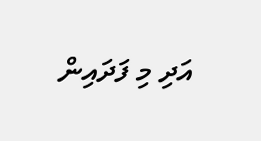އަދި މި ފަދައިން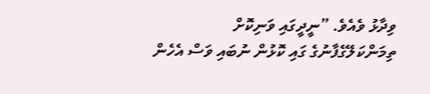ވިދާޅު ވެއެވެ. ”ނީދީގައި ވަނިކޮށް ތިމަންކަލޭގެފާނުގެ ގައި ކޮޅުން ނުބައި ވަސް އެހެން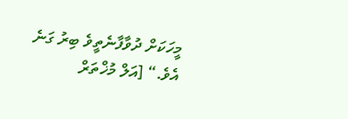މީހަކަށް ދުވާފާނެތީވެ ބިރު ގަނެ އެވެ.“ [އަލް މުޚްތަރް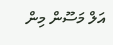އަލް މަސޫން މިން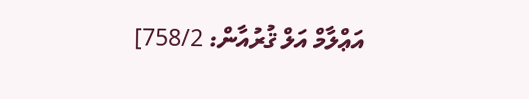އަޢްލާމް އަލް ޤުރުއާން: 758/2]